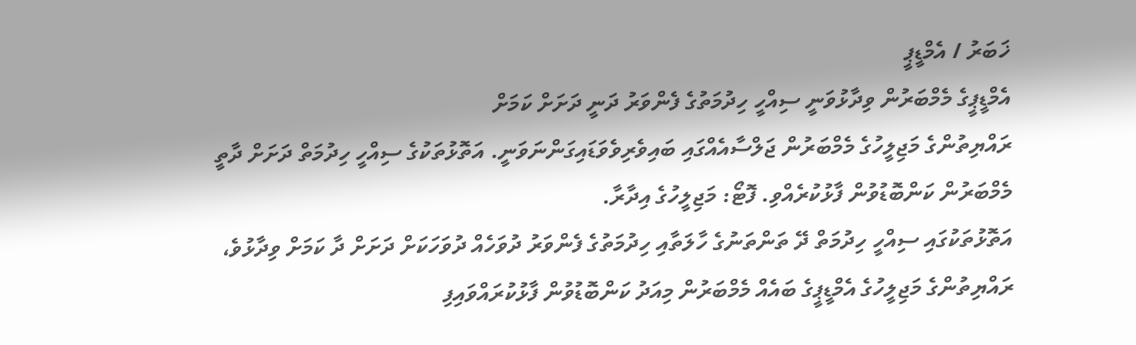ޚަބަރު / އެމްޑީޕީ
އެމްޑީޕީގެ މެމްބަރުން ވިދާޅުވަނީ ސިއްހީ ހިދުމަތުގެ ފެންވަރު ދަނީ ދަށަށް ކަމަށް
ރައްޔިތުންގެ މަޖިލީހުގެ މެމްބަރުން ޖަލްސާއެއްގައި ބައިވެރިވެވަޑައިގަންނަވަނީ. އަތޮޅުތަކުގެ ސިއްހީ ހިދުމަތް ދަށަށް ދާތީ މެމްބަރުން ކަންބޮޑުވުން ފާޅުކުރެއްވި. ފޮޓޯ: މަޖިލީހުގެ އިދާރާ.
އަތޮޅުތަކުގައި ސިއްހީ ހިދުމަތް ދޭ ތަންތަނުގެ ހާލަތާއި ހިދުމަތުގެ ފެންވަރު ދުވަހެއް ދުވަހަކަށް ދަށަށް ދާ ކަމަށް ވިދާޅުވެ، ރައްޔިތުންގެ މަޖިލީހުގެ އެމްޑީޕީގެ ބައެއް މެމްބަރުން މިއަދު ކަންބޮޑުވުން ފާޅުކުރައްވައިފި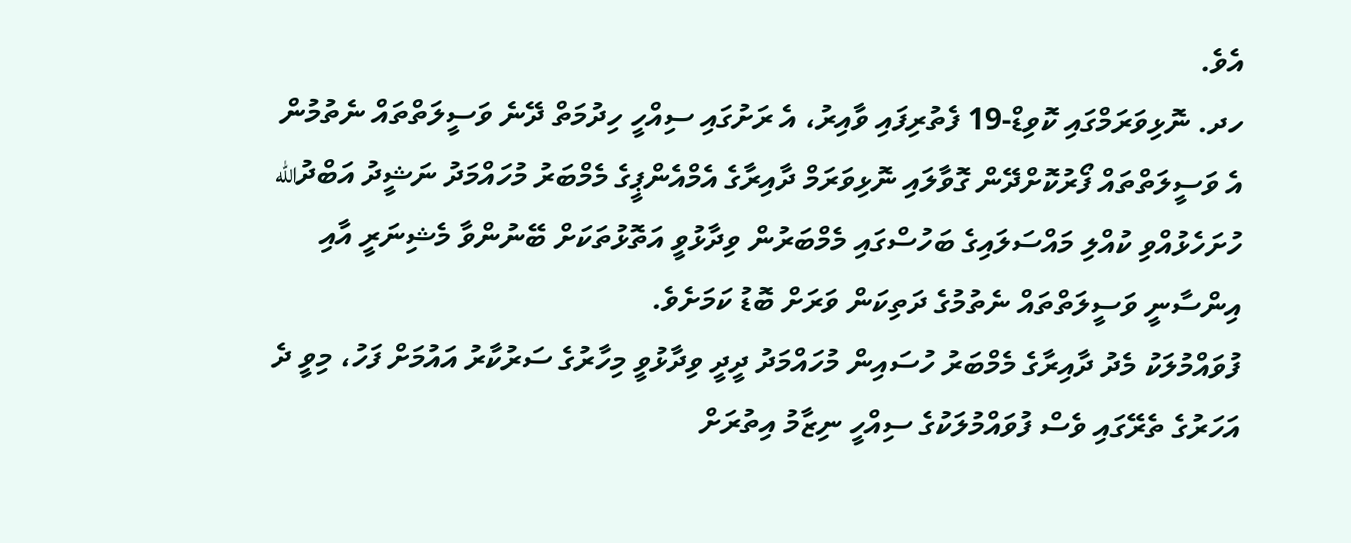އެވެ.
ހދ. ނޮޅިވަރަމްގައި ކޮވިޑް-19 ފެތުރިފައި ވާއިރު، އެ ރަށުގައި ސިއްހީ ހިދުމަތް ދޭނެ ވަސީލަތްތައް ނެތުމުން އެ ވަސީލަތްތައް ފޯރުކޮށްދޭން ގޮވާލައި ނޮޅިވަރަމް ދާއިރާގެ އެމްއެންޕީގެ މެމްބަރު މުހައްމަދު ނަޝީދު އަބްދުالله ހުށަހެޅުއްވި ކުއްލި މައްސަލައިގެ ބަހުސްގައި މެމްބަރުން ވިދާޅުވީ އަތޮޅުތަކަށް ބޭނުންވާ މެޝިނަރީ އާއި އިންސާނީ ވަސީލަތްތައް ނެތުމުގެ ދަތިކަން ވަރަށް ބޮޑު ކަމަށެވެ.
ފުވައްމުލަކު މެދު ދާއިރާގެ މެމްބަރު ހުސައިން މުހައްމަދު ދީދީ ވިދާޅުވީ މިހާރުގެ ސަރުކާރު އައުމަށް ފަހު، މިވީ ދެ އަހަރުގެ ތެރޭގައި ވެސް ފުވައްމުލަކުގެ ސިއްހީ ނިޒާމު އިތުރަށް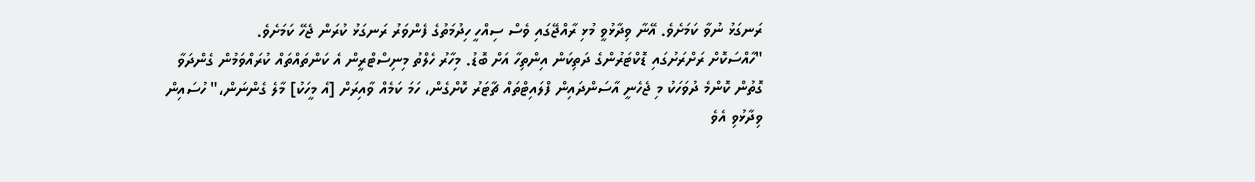ރަނގަޅު ނުވާ ކަމަށެވެ. އޭނާ ވިދާޅުވީ މުޅި ރާއްޖޭގައި ވެސް ސިއްހީ ހިދުމަތުގެ ފެންވަރު ރަނގަޅު ކުރަން ޖެހޭ ކަމަށެވެ.
"ހާއްސަކޮށް ރަށްރަށުގައި ޑޮކްޓަރުންގެ ދަތިކަން އިންތިހާ އަށް ބޮޑު. މިހާރު ހެލްތު މިނިސްޓްރީން އެ ކަންތައްތައް ކުރައްވަމުން ގެންދަވާ ގޮތުން ކޮންމެ ދުވަހަކު މި ޖެހެނީ އާސަންދައިން ފްލައިޓްތައް ޗާޓަރު ކޮށްގެން، ހަމަ ކަމެއް ވާއިރަށް [އެ މީހަކު] މާލެ ގެންނަން،" ހުސައިން ވިދާޅުވި އެވެ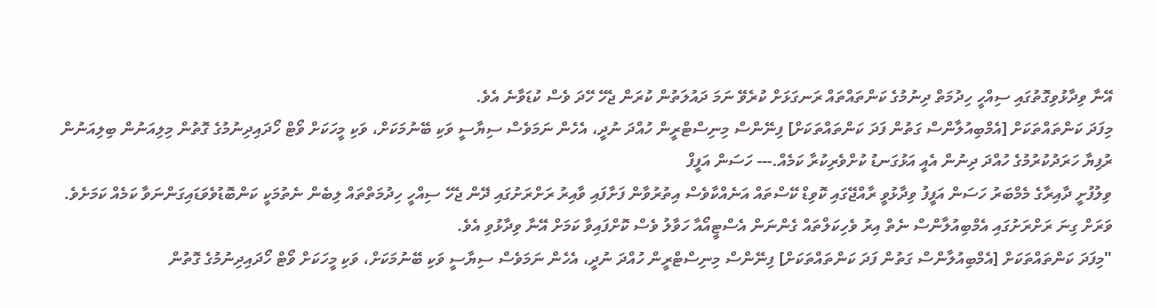އޭނާ ވިދާޅުވިގޮތުގައި ސިއްހީ ހިދުމަތް ދިނުމުގެ ކަންތައްތައް ރަނގަޅަށް ކުރެވޭ ނަމަ ދައުލަތުން ކުރަން ޖެހޭ ހޭދަ ވެސް ކުޑަވާނެ އެވެ.
މިފަދަ ކަންތައްތަކަށް [އެމްބިއުލާންސް ގަތުން ފަދަ ކަންތައްތަކަށް] ފިނޭންސް މިނިސްޓްރީން ހުއްދަ ނުދީ، އެހެން ނަމަވެސް ސިޔާސީ ވަކި ބޭނުމަކަށް، ވަކި މީހަކަށް ވޯޓް ހޯދައިދިނުމުގެ ގޮތުން މިލިއަނުން ބިލިއަނުން ރުފިޔާ ހަރަދުކުރުމުގެ ހުއްދަ ދިނުން އެއީ އަޅުގަނޑު ކުށްވެރިކުރާ ކަމެއް.--- ހަސަން އަފީފް
ވިލުފުށީ ދާއިރާގެ މެމްބަރު ހަސަން އަފީފު ވިދާޅުވީ ރާއްޖޭގައި ކޮވިޑް ކޭސްތައް އަނެއްކާވެސް އިތުރުވާން ފަށާފައި ވާއިރު ރަށްރަށުގައި ދޭން ޖެހޭ ސިއްހީ ހިދުމަތްތައް ލިބެން ނެތުމަކީ ކަންބޮޑުވެވަޑައިގަންނަވާ ކަމެއް ކަމަށެވެ. ވަރަށް ގިނަ ރަށްރަށުގައި އެމްބިއުލާންސް ނެތް އިރު ވެހިކަލްތައް ގެންނަން އެސްޓީއޯއާ ހަވާލު ވެސް ކޮށްފައިވާ ކަމަށް އޭނާ ވިދާޅުވި އެވެ.
"މިފަދަ ކަންތައްތަކަށް [އެމްބިއުލާންސް ގަތުން ފަދަ ކަންތައްތަކަށް] ފިނޭންސް މިނިސްޓްރީން ހުއްދަ ނުދީ، އެހެން ނަމަވެސް ސިޔާސީ ވަކި ބޭނުމަކަށް، ވަކި މީހަކަށް ވޯޓް ހޯދައިދިނުމުގެ ގޮތުން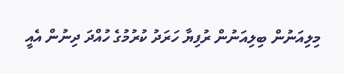މިލިއަނުން ބިލިއަނުން ރުފިޔާ ހަރަދު ކުރުމުގެ ހުއްދަ ދިނުން އެއީ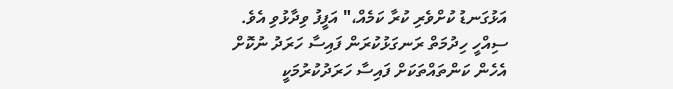އަޅުގަނޑު ކުށްވެރި ކުރާ ކަމެއް،" އަފީފު ވިދާޅުވި އެވެ.
ސިއްހީ ހިދުމަތް ރަނގަޅުކުރަން ފައިސާ ހަރަދު ނުކޮށް އެހެން ކަންތައްތަކަށް ފައިސާ ހަރަދުކުރުމަކީ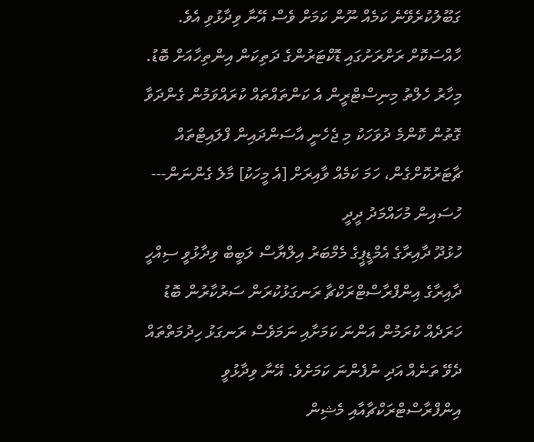ގަބޫލުކުރެވޭނެ ކަމެއް ނޫން ކަމަށް ވެސް އޭނާ ވިދާޅުވި އެވެ.
ހާއްސަކޮށް ރަށްރަށުގައި ޑޮކްޓަރުންގެ ދަތިކަން އިންތިހާއަށް ބޮޑު. މިހާރު ހެލްތު މިނިސްޓްރީން އެ ކަންތައްތައް ކުރައްވަމުން ގެންދަވާ ގޮތުން ކޮންމެ ދުވަހަކު މި ޖެހެނީ އާސަންދައިން ފްލައިޓްތައް ޗާޓަރުކޮށްގެން، ހަމަ ކަމެއް ވާއިރަށް [އެ މީހަކު] މާލެ ގެންނަން--- ހުސައިން މުހައްމަދު ދީދީ
ހުޅުދޫ ދާއިރާގެ އެމްޑީޕީގެ މެމްބަރު އިލްޔާސް ލަބީބް ވިދާޅުވީ ސިއްހީ ދާއިރާގެ އިންފްރާސްޓްރަކްޗާ ރަނގަޅުކުރަން ސަރުކާރުން ބޮޑު ހަރަދެއް ކުރަމުން އަންނަ ކަމަށާއި ނަމަވެސް ރަނގަޅު ހިދުމަތްތައް ދެވޭ ތަނެއް އަދި ނުފެންނަ ކަމަށެވެ. އޭނާ ވިދާޅުވީ އިންފްރާސްޓްރަކްޗާއާއި މެޝިން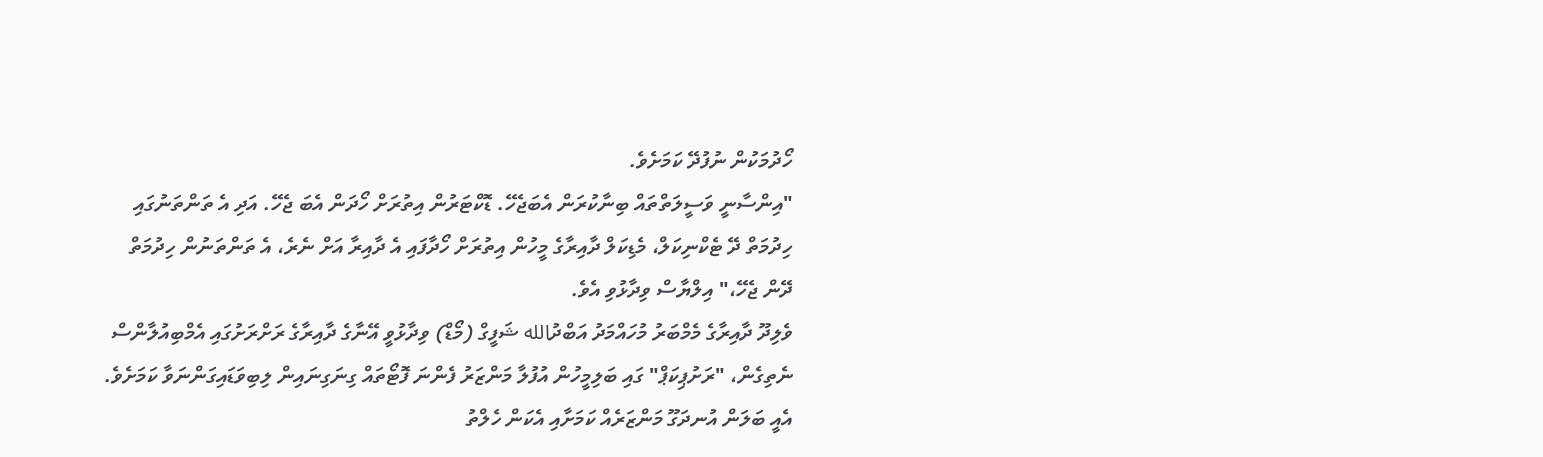ހޯދުމަކުން ނުފުދޭ ކަމަށެވެ.
"އިންސާނީ ވަސީލަތްތައް ބިނާކުރަން އެބަޖެހޭ. ޑޮކްޓަރުން އިތުރަށް ހޯދަން އެބަ ޖެހޭ. އަދި އެ ތަންތަނުގައި ހިދުމަތް ދޭ ޓެކްނިކަލް، މެޑިކަލް ދާއިރާގެ މީހުން އިތުރަށް ހޯދާފައި އެ ދާއިރާ އަށް ނެރެ، އެ ތަންތަނުން ހިދުމަތް ދޭން ޖެހޭ،" އިލްޔާސް ވިދާޅުވި އެވެ.
ވެލިދޫ ދާއިރާގެ މެމްބަރު މުހައްމަދު އަބްދުالله ޝަފީގް (މޯޑް) ވިދާޅުވީ އޭނާގެ ދާއިރާގެ ރަށްރަށުގައި އެމްބިއުލާންސް ނެތިގެން، "ރަށުޕިކަޕް" ގައި ބަލިމީހުން އުފުލާ މަންޒަރު ފެންނަ ފޮޓޯތައް ގިނަގިނައިން ލިބިވަޑައިގަންނަވާ ކަމަށެވެ. އެއީ ބަލަން އުނދަގޫ މަންޒަރެއް ކަމަށާއި އެކަން ހެލްތު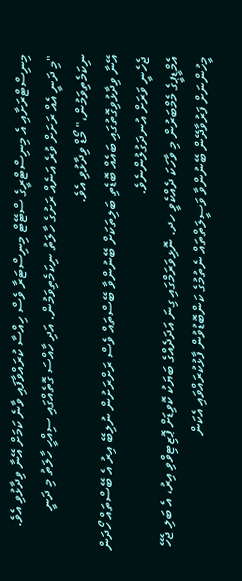މިނިސްޓްރަށާއި އެ މިނިސްޓްރީގެ ސްޓޭޓް މިނިސްޓަރާ ވެސް ހިއްސާ ކުރައްވާފައި ވާނެ ކަމަށް އޭނާ ވިދާޅުވި އެވެ.
"މި ދަނީ އެއް ރަށަށް ވުރެ އަނެއް ރަށުގެ ހާލަތު ނިކަމެތިވަމުން. އަދި ހާއްސަ ގޮތެއްގައި ސިއްހީ ހާލަތު މި ދަނީ ނިކަމެތިވަމުން،" މޯޑް ވިދާޅުވި އެވެ.
އޭނާ ވިދާޅުވިގޮތުގައި ބައެއް ބޮޑެތި ބަލިތަކަށް ބޭނުންވާ ބޭސްތައް ވެސް ރަށްރަށުން ނުލިބޭ އިރު އެ ބޭސްތައް ހޯދަން ޖެހެނީ ވަރަށް އުނދަގުލުންނެވެ.
އެމްޑީޕީގެ މެމްބަރުން މި ވާހަކަ ދެއްކެވީ ހދ. ނޮޅިވަރަމްގައި ގިނަ އަދަދެއްގެ ބަޔަކު ކޮވިޑަށް ޕޮޒިޓިވްވި އިރު، އެ ބަލި ޖެހޭ މީހުންނަށް ފަރުވާދޭން ބޭނުންވާ ވަސީލަތްތައް ނެތުމުގެ ކަންބޮޑުވުން ފާޅުކުރައްވައި އެކަން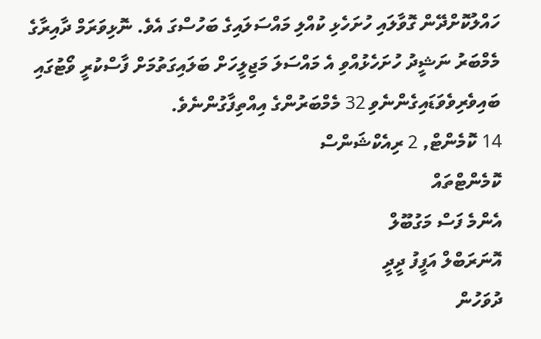ހައްލުކޮށްދޭން ގޮވާލައި ހުށަހެޅި ކުއްލި މައްސަލައިގެ ބަހުސްގަ އެވެ. ނޮޅިވަރަމް ދާއިރާގެ މެމްބަރު ނަޝީދު ހުށަހެޅުއްވި އެ މައްސަލަ މަޖިލީހަށް ބަލައިގަތުމަށް ފާސްކުރީ ވޯޓުގައި ބައިވެރިވެވަޑައިގެންނެވި 32 މެމްބަރުންގެ އިއްތިފާގުންނެވެ.
14 ކޮމެންޓް, 2 ރިއެކްޝަންސް
ކޮމެންޓްތައް
އެންމެ ފަސް މަގުބޫލް
އޮނަރަބްލް އަފީފު ދީދީ
ދުވަހުން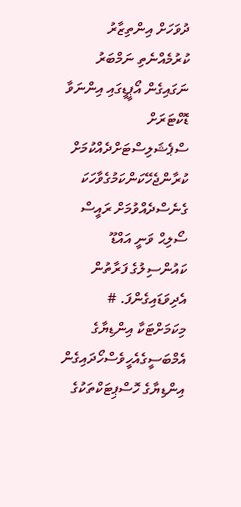ދުވަހަށް އިންތިޒާރު ކުރުމެއްނެތި ނަމްބަރު ނަގައިގެން އޯޕީޑީގައި އިންނަވާ ޑޮކްޓަރަށް ސްޕެޝަލިސްޓަށްދެއްކުމަށް ކުރާންޖެހޭކަންކަމުގެވާހަކަ ގެނެސްދެއްވުމަށް ރައީސް ސޯލިޙް ވަނީ އައްޑޫ ކައުންސިލުގެ ފަރާތުން އެދިވަޑައިގެންފަ. # މިކަމަށްޓަކާ އިންޑިޔާގެ އެމްބަސީގެއެހީވެސްހޯދައިގެން އިންޑިޔާގެ ހޮސްޕިޓަކްތަކުގެ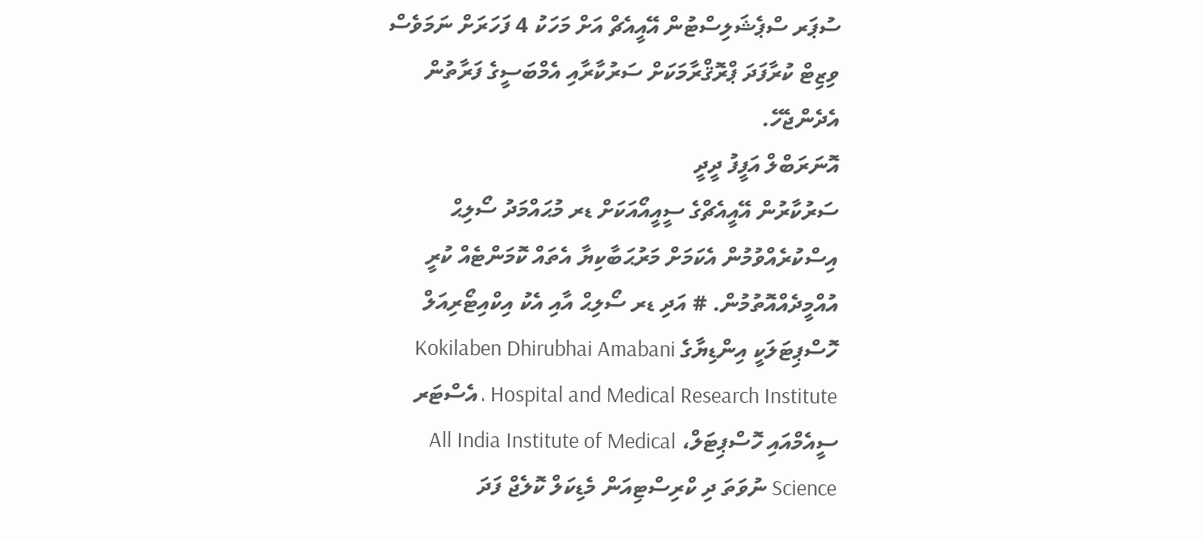ސުޕަރ ސްޕެޝަލިސްޓުން އޭއީއެޗް އަށް މަހަކު 4 ފަހަރަށް ނަމަވެސް ވިޒިޓް ކުރާފަދަ ޕްރޮޤްރާމަކަށް ސަރުކާރާއި އެމްބަސީގެ ފަރާތުން އެދެންޖެހޭ.
އޮނަރަބްލް އަފީފު ދީދީ
ސަރުކާރުން އޭއީއެޗްގެ ސީއީއޯއަކަށް ޑރ މުޙައްމަދު ސޯލިޙް އިސްކުރެއްވުމުން އެކަމަށް މަރުޙަބާކިޔާ އެތައް ކޮމަންޓެއް ކުރީ އުއްމީދެއްއޮތުމުން. # އަދި ޑރ ސޯލިޙް އާއި އެކު އިކްއިޓޯރިއަލް ހޮސްޕިޓަލަކީ އިންޑިޔާގެ Kokilaben Dhirubhai Amabani Hospital and Medical Research Institute ، އެސްޓަރ ސީއެމްއައި ހޮސްޕިޓަލް، All India Institute of Medical Science ނުވަތަ ދި ކްރިސްޓިއަން މެޑިކަލް ކޮލެޖް ފަދަ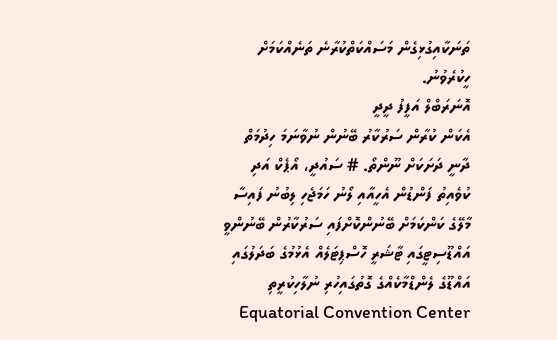ތަނަކާއިގުޅިގެން މަސައްކަތްކުރާނެ ތަނެއްކަމަށް ހީކުރެވުނު.
އޮނަރަބްލް އަފީފު ދީދީ
އެކަން ކުރާން ސަރުކާރު ބޭނުން ނުވާނަމަ ހިދުމަތް ދާނީ ދަށަކަށް ނޫންތޯ. # ސައުދީ، އޯޕެކް އަދި ކުވެއިތު ފަންޑުން އެހީއާއި ލޯނު ހަމަޖެހި ލިބުނު ފައިސާ މާލޭގެ ކަންކަމަށް ބޭނުންކޮށްފައި ސަރުކާރުން ބޭނުންވީ އައްޑޫސިޓީގައި ޓާޝަރީ ހޮސްޕިޓަލެއް އެޅުމުގެ ބަދަލުގައި އައްޑޫގެ ލެންޑްމާކެއްގެ ގޮތުގައިހުރި ނުލާހިކުރީތި Equatorial Convention Center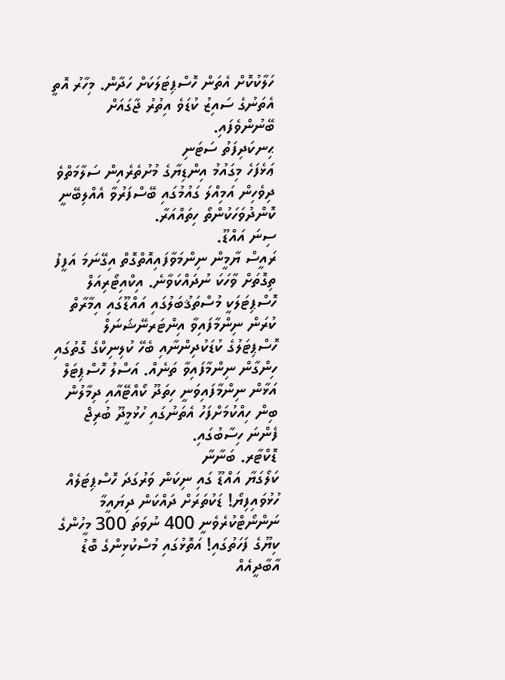ހަލާކުކޮށް އެތަން ހޮސްޕިޓަލަކަށް ހަދާން. މިހާރު އޮތީ އެތަނުގެ ސައިޒު ކުޑަވެ އިތުރު ޖާގައަށް ބޭނުންވެފައި.
ޙިނކަދިފަތު ސަޓަނި
ޢަޅެފަހެ މިގައުމު އިންޑިޔާގެ މުށުތެރެއިން ސަލާމަތްވެ ދިވެހިން އަމިއްލަ ގައުމުގައި ބޭސްފަރުވާ އެއްލިބޭނީ ކޮންދުވަހަކުންތޯ ހިތައްއަރާ.
ސިނަ އައްޑޫ.
ރައީސް ޔާމީން ނިންމަވާފައިއޮތްގޮތް އިގޭނަމަ އަފީފު ތިގޮތަށް ވާހަކަ ނުދައްކަވާނެ. އިކްއިޓޯރިއަލް ހޮސްޕިޓަލަކީ މުސްތަޤުބަލުގައި އައްޑޫގައި އިމާރާތް ކުރަން ނިންމާފައިވާ އިންޓަރނޭޝަނަލް ހޮސްޕިޓަލުގެ ކުޑަކުދިންނާއި ބެހޭ ކުލިނިކްގެ ގޮތުގައި ހިންގާން ނިންމާފައިވާ ތަނެއް. އަސްލު ހޮސްޕިޓަލް އަޅާން ނިންމާފައިވަނީ ހިތަދޫ ކޯއްޓޭއާއި ދިމާލުން ބިން ހިއްކުމަށްފަހު އެތަނުގައި ހުޅުމީދޫ ބުރިޖް ފެންނަ ހިސާބުގައި.
ޑޮކްޓާރ. ބަނާނާ
ކަލޯގަޔާ އައްޑޫ ގައި ނިކަން ވަރުގަދަ ހޮސްޕިޓަލެއް ހުޅުވައިފިޔޯ! ޑަކުތަރަށް ދައްކަން ދިޔައީމާ ނަންނޯޓްކުރެވެނީ 400 ނުވަތަ 300 މީހުންގެ ކިޔޫގެ ފަހަތުގައި! އަތޮޅުގައި މުސްކުޅިންގެ ބޮޑު އާބާދީއެއް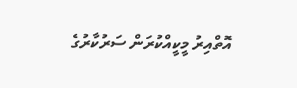އޮތްއިރު މީކީއްކުރަން ސަރުކާރުގެ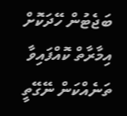ބަޖެޓުން ހޭދަކޮށް އިމާރާތް ކޮއްފައިވާ ތަނެއްކަން ނޭގޭތީ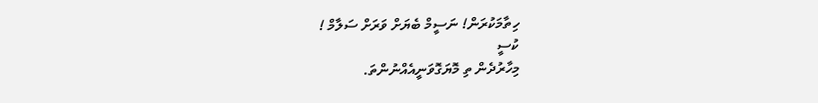ހިތާމަކުރަން! ނަސީމް ބެޔަށް ވަރަށް ސަލާމް !
ކުސީ
މިހާރުދެން ތި މޮޔަގޮވަނީއެއްނުންތަ.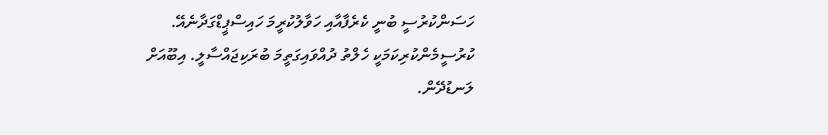ހަސަންކުރުސީ ބުނީ ކެރެފާއާއި ހަވާލުކުރީމަ ހައިސްޕީޑްގަދާނެއޭ. ކުރުސީމެންކުރިކަމަކީ ހެލްތު ދުއްވައިގަތީމަ ބުރަކިޖައްސާލީ. އިބޫއަށް ލަނޑުދޭން.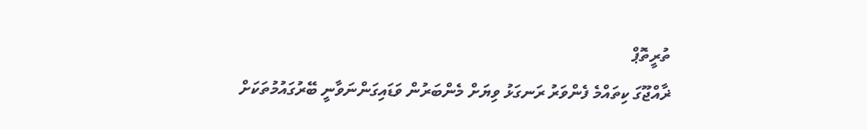ތުރީތޮޕް
ޜާއްޖޫގަ ކިތައްމެ ފެންވަރު ރަނގަޅު ވިޔަށް މެންބަރުން ވަޑައިގަންނަވާނީ ބޭރުގައުމުތަކަށް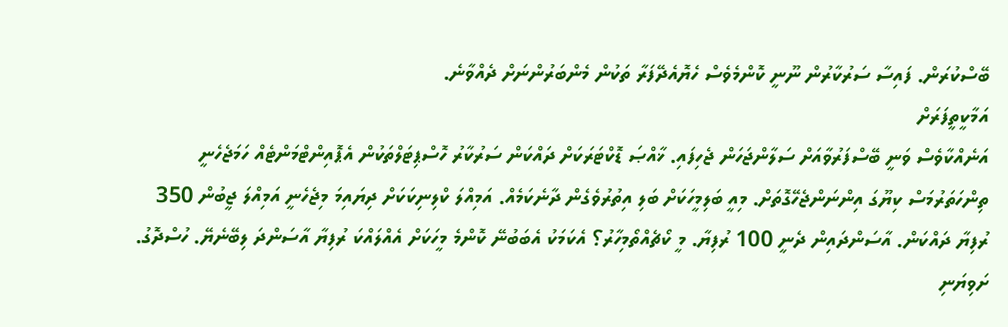ބޭސްކުރަން. ފައިސާ ސަރުކާރުން ނޫނީ ކޮންމެވެސް ހެޔޮއެދޭފަރާ ތަކުން މެންބަރުންނަށް ދެއްވާނެ.
އަމާކީތީފަރަށް
އަނެއްކާވެސް ވަނީ ބޭސްފަރުވާއަށް ސަލާންޖަހަން ޖެހިފައި. ޚާއްޞަ ޑޮކްޓަރަކަށް ދައްކަން ސަރުކާރު ހޮސްޕިޓަލްތަކުން އެޕޮއިންޓްމަންޓެއް ހަމަޖެހެނީ ތިންހަތަރުމަސް ކިޔޫގަ އިންނަންޖެހޭގޮތަށް. މިއީ ބަލިމީހަކަށް ބަލި އިތުރުވެގެން ދާނެކަމެއް. އަމިއްލަ ކްލިނިކަކަށް ދިޔައިމަ މިޖެހެނީ އަމިއްލަ ޖީބުން 350 ރުފިޔާ ދައްކަން. އާސަންދައިން ދެނީ 100 ރުފިޔާ. މީ ކޯޗެއްތޯމިހާރު؟ އެކަމަކު އެބަބުނޭ ކޮންމެ މީހަކަށް އެއްލައްކަ ރުފިޔާ އާސަންދަ ލިބޭނެޔޭ. ހުސްދޮގު.
ށަވިޔަނި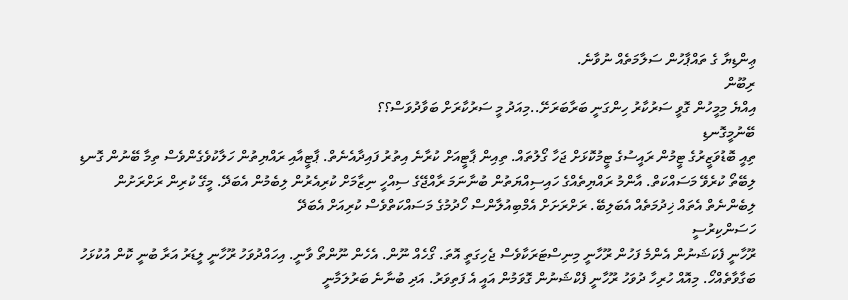ޢިންޑިޔާ ގެ ތައްޕާހުން ސަލާމަތެއް ނުވާނެ.
ރިބޫން
އިއްޔެ މިމީހުން ގޮވީ ސަރުކާރު ހިންގަނީ ބަރާބަރަށޭ..މިއަދު މީ ސަރުކާރަށް ބަވާދުވަސް؟؟
ބޭނުމީގޮނޑި
ތިއީ ބޮޑުވަޒީރުގެ ޓީމުން ރައީސުގެ ޓީމުކޮޅަށް ޖަހާ ގޯލުތައް. ތިއިން ޕާޓީއަށް ކުރާނެ އިތުރު ފައިދާއެނެތް. ޕާޓީއާއި ރައްޔިތުން ހަލާކުވެގެންވެސް ތިމާ ބޭނުން ގޮނޑި ލިބޭތޯ ކުރެވޭ މަސައްކަތް. އާންމު ރައްޔިތެއްގެ ހައިސިއްޔަތުން ބުނާނަމަ ރާއްޖޭގެ ސިއްހީ ނިޒާމަށް ކުރިއެރުން ލިބެމުން އެބަދޭ. މީގޭ ކުރިން ރަށްރަށުން ލިބެންނެތް އެތައް ޚިދުމަތެއް އެބަލިބޭ. ރަށްރަށަށް އެމްބިއުލާންސް ހޯދުމުގެ މަސައްކަތްވެސް ކުރިއަށް އެބަދޭ
ހަސަންކިރުސީ
ރޫހާނީ ފެކަޝަނުން އެންމެ ފަހުން ރޫހާނީ މިނިސްޓަރަކާވެސް ޖެހިގަތީ އޮތަ. ގޯހެއް ނޫން. އެހެން ނޫންތޯ ވާނީ. އިހައްދުވަހު ރޫހާނީ ލީޑަރު އަރާ ބުނީ ކޮން އުކުޅަހު ބަގާވާތެއްހޯ. މިއޮއް ހުރިހާ ދުވަހު ރޫހާނީ ފެކްޝަނުން ގޮވަމުން އައީ އެ ފަތިވަރު. އަދި ބުނާނެ ބަރުލަމާނީ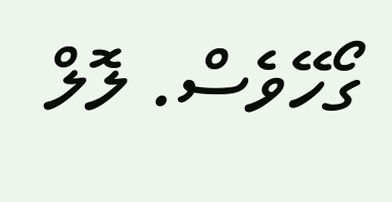ގޯހޭވެސް. ލޮލް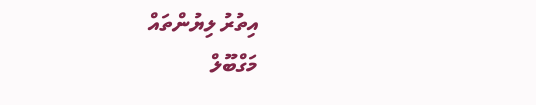އިތުރު ލިޔުންތައް
މަގްބޫލް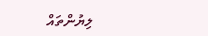ލިޔުންތައް